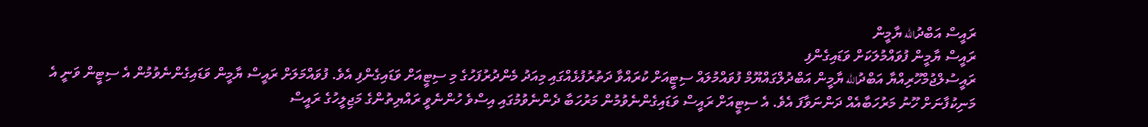ރައީސް އަބްދުالله ޔާމީން
ރައީސް ޔާމީން ފުވައްމުލަކަށް ވަޑައިގެންފި
ރައީސުލްޖުމްހޫރިއްޔާ އަބްދުالله ޔާމީން އަބްދުލްގައްޔޫމް ފުވައްމުލައް ސިޓީއަށް ކުރައްވާ ދަތުރުފުޅެއްގައި މިއަދު މެންދުރުފަހުގެ މި ސިޓީއަށް ވަޑައިގެންފި އެވެ. ފުވައްމަލަށް ރައީސް ޔާމީން ވަޑައިގެންނެވުމުން އެ ސިޓީން ވަނީ އެ މަނިކުފާނަށް ހޫނު މަރުހަބާއެއް ދަންނަވާފަ އެވެ. އެ ސިޓީއަށް ރައީސް ވަޑައިގެންނެވުމުން މަރުހަބާ ދެންނެވުމުގައި އިސްވެ ހުންނެވީ ރައްޔިތުންގެ މަޖިލީހުގެ ރައީސް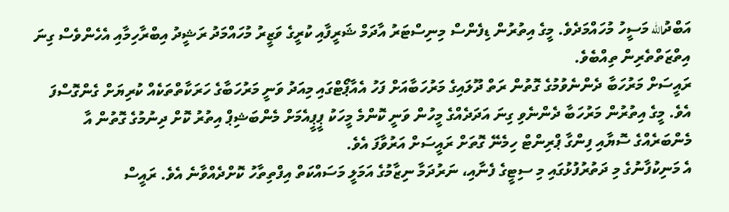އަބްދުالله މަސީހު މުހައްމަދެވެ. މީގެ އިތުރުން ޑިފެންސް މިނިސްޓަރު އާދަމް ޝަރީފާއި ކުރީގެ ވަޒީރު މުހައްމަދު ރަޝީދު އިބްރާހިމާއި އެހެންވެސް ގިނަ އިތްޒަތްތެރިން ތިއްބެވެ.
ރައީސަށް މަރުހަބާ ދެންނެވުމުގެ ގޮތުން ރަތް ދޫލައިގެ މަރުހަބާއަށް ފަހު އެއާޕޯޓްގައި މިއަދު ވަނީ މަރުހަބާގެ ހަރަކާތްތަކެއް ކުރިޔަށް ގެންގޮސްފަ އެވެ. މީގެ އިތުރުން މަރުހަބާ ދެންނެވި ގިނަ އަދަދެއްގެ މީހުން ވަނީ ކޮންމެ މީހަކު ޕީޕީއެމަށް މެންބަޝިޕް އިތުރު ކޮށް ދިނުމުގެ ގޮތުން އާ މެންބަރެއްގެ ސޮޔާއި ފިންގާ ޕްރިންޓް ހިމެނޭ ގޮތަށް ރައީސަށް އަރުވާފަ އެވެ.
އެ މަނިކުފާނުގެ މި ދަތުރުފުޅުގައި މި ސިޓީގެ ފެނާއި، ނަރުދަމާ ނިޒާމުގެ އަމަލީ މަސައްކަތް އިފްތިތާހު ކޮށްދެއްވާނެ އެވެ. ރައީސް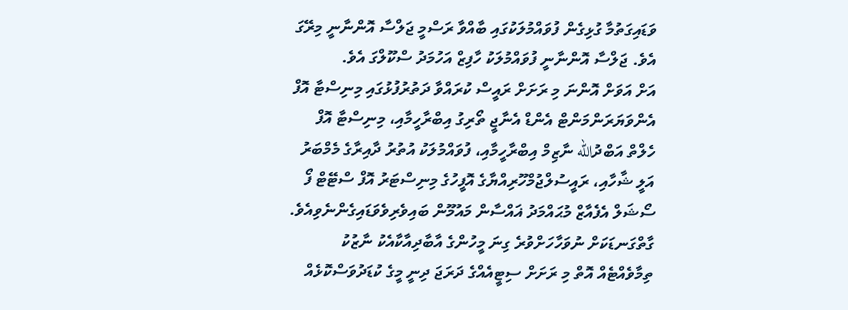ވަޑައިގަތުމާ ގުޅިގެން ފުވައްމުލަކުގައި ބާއްވާ ރަސްމީ ޖަލްސާ އޮންނާނީ މިރޭގަ އެވެ. ޖަލްސާ އޮންނާނީ ފުވައްމުލަކު ހާފިޒް އަހުމަދު ސްކޫލްގަ އެވެ.
އަށް އަވަށް އޮންނަ މި ރަށަށް ރައީސް ކުރައްވާ ދަތުރުފުޅުގައި މިނިސްޓާ އޮފް އެންވަޔަރަންމަންޓް އެންޑް އެނާޖީ ތޯރިގު އިބްރާހީމާއި، މިނިސްޓާ އޮފް ހެލްތް އަބްދުالله ނާޒިމް އިބްރާހީމާއި، ފުވައްމުލަކު އުތުރު ދާއިރާގެ މެމްބަރު އަލީ ޝާހާއި، ރައީސުލްޖުމްހޫރިއްޔާގެ އޮފީހުގެ މިނިސްޓަރު އޮފް ސްޓޭޓް ފޯ ސޯޝަލް އެފެއާޒް މުޙައްމަދު ޣައްސާން މައުމޫން ބައިވެރިވެވަޑައިގެންނެވިއެވެ.
ގާތްގަނޑަކަށް ނުވަހާހަށްވުރެ ގިނަ މީހުންގެ އާބާދިއާކާއެކު ނާޒުކު ތިމާވެއްޓެއް އޮތް މި ރަށަށް ސިޓީއެއްގެ ދަރަޖަ ދިނީ މީގެ ކުޑަދުވަސްކޮޅެއް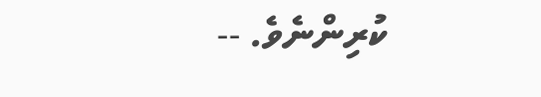ކުރިންނެވެ. --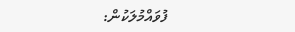ފުވައްމުލަކުން: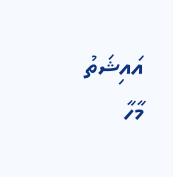އައިޝަތު މާހާ